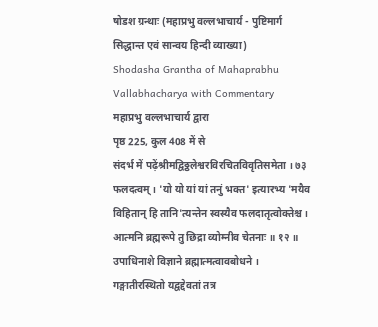षोडश ग्रन्थाः (महाप्रभु वल्लभाचार्य - पुष्टिमार्ग सिद्धान्त एवं सान्वय हिन्दी व्याख्या)
Shodasha Grantha of Mahaprabhu Vallabhacharya with Commentary
महाप्रभु वल्लभाचार्य द्वारा
पृष्ठ 225, कुल 408 में से
संदर्भ में पढ़ेंश्रीमद्विठ्ठलेश्वरविरचितविवृतिसमेता । ७३ फलदत्वम् । 'यो यो यां यां तनुं भक्त' इत्यारभ्य 'मयैव विहितान् हि तानि'त्यन्तेन स्वस्यैव फलदातृत्वोक्तेश्च । आत्मनि ब्रह्मरूपे तु छिद्रा व्योम्नीव चेतनाः ॥ १२ ॥ उपाधिनाशे विज्ञाने ब्रह्मात्मत्वावबोधने । गङ्गातीरस्थितो यद्वद्देवतां तत्र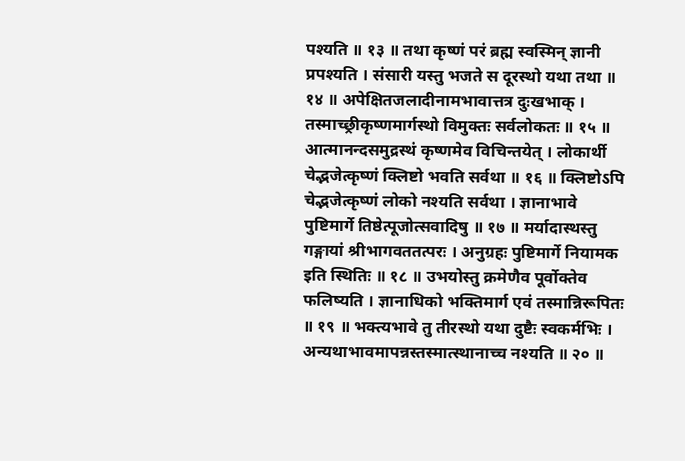पश्यति ॥ १३ ॥ तथा कृष्णं परं ब्रह्म स्वस्मिन् ज्ञानी प्रपश्यति । संसारी यस्तु भजते स दूरस्थो यथा तथा ॥ १४ ॥ अपेक्षितजलादीनामभावात्तत्र दुःखभाक् । तस्माच्छ्रीकृष्णमार्गस्थो विमुक्तः सर्वलोकतः ॥ १५ ॥ आत्मानन्दसमुद्रस्थं कृष्णमेव विचिन्तयेत् । लोकार्थी चेद्भजेत्कृष्णं क्लिष्टो भवति सर्वथा ॥ १६ ॥ क्लिष्टोऽपि चेद्भजेत्कृष्णं लोको नश्यति सर्वथा । ज्ञानाभावे पुष्टिमार्गे तिष्ठेत्पूजोत्सवादिषु ॥ १७ ॥ मर्यादास्थस्तु गङ्गायां श्रीभागवततत्परः । अनुग्रहः पुष्टिमार्गे नियामक इति स्थितिः ॥ १८ ॥ उभयोस्तु क्रमेणैव पूर्वोक्तेव फलिष्यति । ज्ञानाधिको भक्तिमार्ग एवं तस्मान्निरूपितः ॥ १९ ॥ भक्त्यभावे तु तीरस्थो यथा दुष्टैः स्वकर्मभिः । अन्यथाभावमापन्नस्तस्मात्स्थानाच्च नश्यति ॥ २० ॥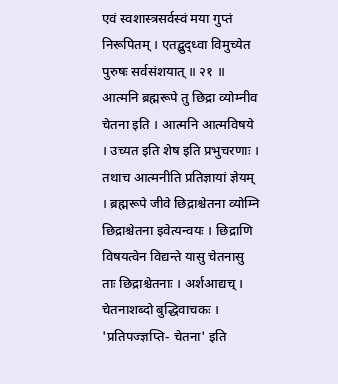एवं स्वशास्त्रसर्वस्वं मया गुप्तं निरूपितम् । एतद्बुद्ध्वा विमुच्येत पुरुषः सर्वसंशयात् ॥ २१ ॥ आत्मनि ब्रह्मरूपे तु छिद्रा व्योम्नीव चेतना इति । आत्मनि आत्मविषये । उच्यत इति शेष इति प्रभुचरणाः । तथाच आत्मनीति प्रतिज्ञायां ज्ञेयम् । ब्रह्मरूपे जीवे छिद्राश्चेतना व्योम्नि छिद्राश्चेतना इवेत्यन्वयः । छिद्राणि विषयत्वेन विद्यन्ते यासु चेतनासु ताः छिद्राश्चेतनाः । अर्शआद्यच् । चेतनाशब्दो बुद्धिवाचकः । 'प्रतिपज्ज्ञप्ति- चेतना' इति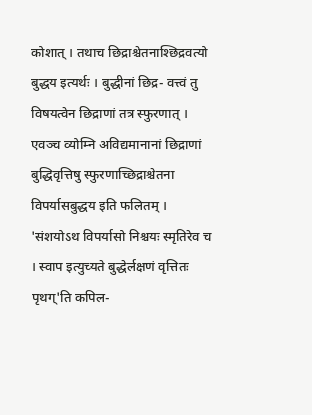कोशात् । तथाच छिद्राश्चेतनाश्छिद्रवत्यो बुद्धय इत्यर्थः । बुद्धीनां छिद्र- वत्त्वं तु विषयत्वेन छिद्राणां तत्र स्फुरणात् । एवञ्च व्योम्नि अविद्यमानानां छिद्राणां बुद्धिवृत्तिषु स्फुरणाच्छिद्राश्चेतना विपर्यासबुद्धय इति फलितम् । 'संशयोऽथ विपर्यासो निश्चयः स्मृतिरेव च । स्वाप इत्युच्यते बुद्धेर्लक्षणं वृत्तितः पृथग्'ति कपिल-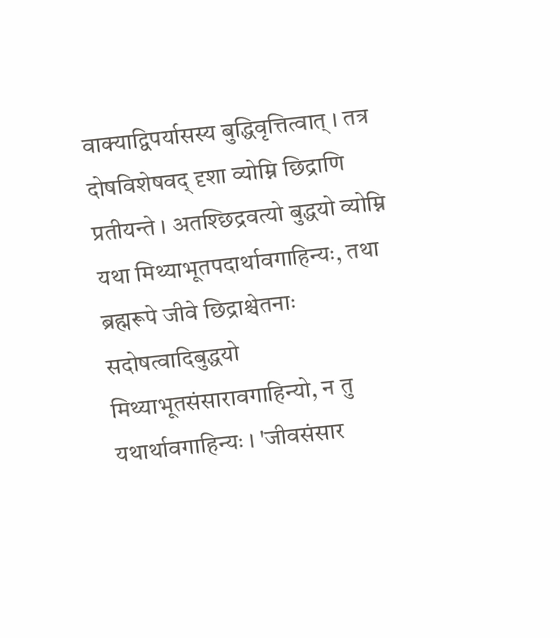वाक्याद्विपर्यासस्य बुद्धिवृत्तित्वात् । तत्र दोषविशेषवद् दृशा व्योम्नि छिद्राणि प्रतीयन्ते । अतश्छिद्रवत्यो बुद्धयो व्योम्नि यथा मिथ्याभूतपदार्थावगाहिन्यः, तथा ब्रह्मरूपे जीवे छिद्राश्चेतनाः सदोषत्वादिबुद्धयो मिथ्याभूतसंसारावगाहिन्यो, न तु यथार्थावगाहिन्यः । 'जीवसंसार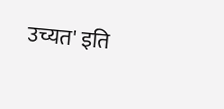उच्यत' इति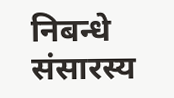निबन्धे संसारस्य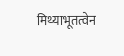मिथ्याभूतत्वेन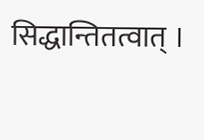सिद्धान्तितत्वात् ।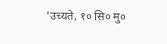'उच्यते, १० सि० मु०